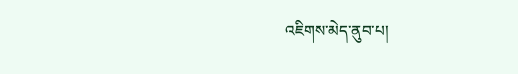འཇིགས་མེད་ནུབ་པ།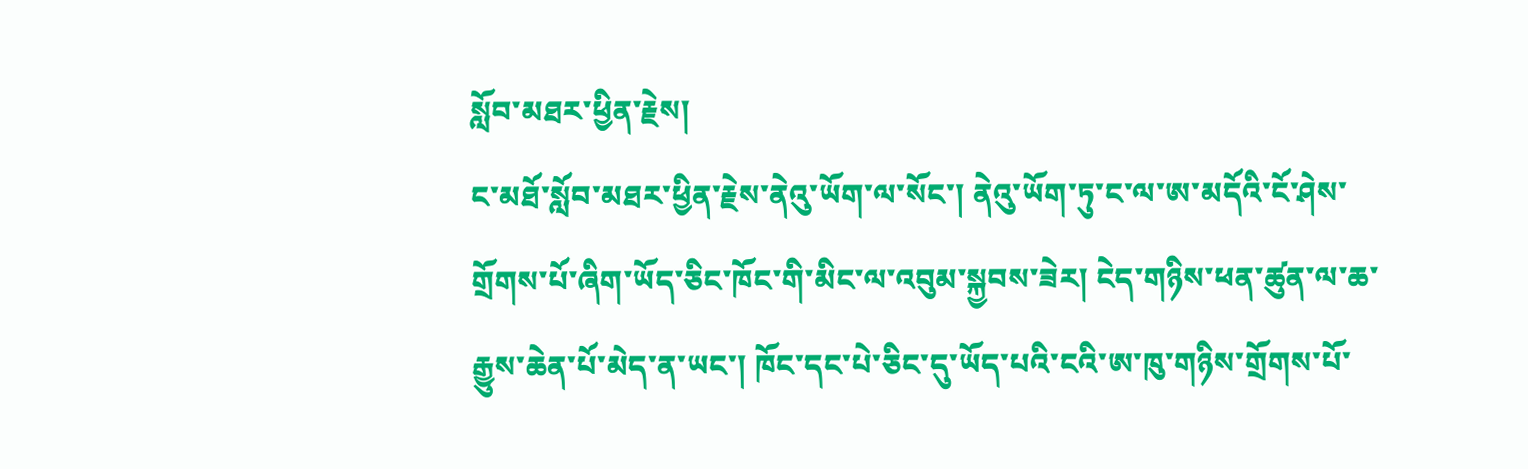སློབ་མཐར་ཕྱིན་རྗེས།
ང་མཐོ་སློབ་མཐར་ཕྱིན་རྗེས་ནེའུ་ཡོག་ལ་སོང་། ནེའུ་ཡོག་ཏུ་ང་ལ་ཨ་མདོའི་ངོ་ཤེས་གྲོགས་པོ་ཞིག་ཡོད་ཅིང་ཁོང་གི་མིང་ལ་འབུམ་སྐྱབས་ཟེར། ངེད་གཉིས་ཕན་ཚུན་ལ་ཆ་རྒྱུས་ཆེན་པོ་མེད་ན་ཡང་། ཁོང་དང་པེ་ཅིང་དུ་ཡོད་པའི་ངའི་ཨ་ཁུ་གཉིས་གྲོགས་པོ་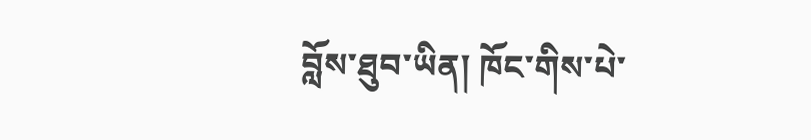བློས་ཐུབ་ཡིན། ཁོང་གིས་པེ་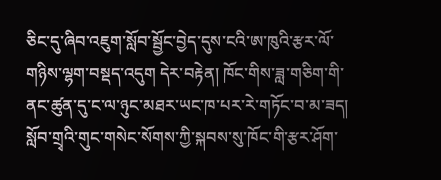ཅིང་དུ་ཞིབ་འཇུག་སློབ་སྦྱོང་བྱེད་དུས་ངའི་ཨ་ཁུའི་རྩར་ལོ་གཉིས་ལྷག་བསྡད་འདུག དེར་བརྟེན། ཁོང་གིས་ཟླ་གཅིག་གི་ནང་ཚུན་དུ་ང་ལ་ཉུང་མཐར་ཡང་ཁ་པར་རེ་གཏོང་བ་མ་ཟད། སློབ་གྲྭའི་གུང་གསེང་སོགས་ཀྱི་སྐབས་སུ་ཁོང་གི་རྩར་ཤོག་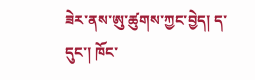ཟེར་ནས་ཨུ་ཚུགས་ཀྱང་བྱེད། ད་དུང་། ཁོང་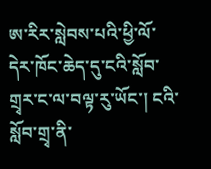ཨ་རིར་སླེབས་པའི་ཕྱི་ལོ་དེར་ཁོང་ཆེད་དུ་ངའི་སློབ་གྲྭར་ང་ལ་བལྟ་རུ་ཡོང་། ངའི་སློབ་གྲྭ་ནི་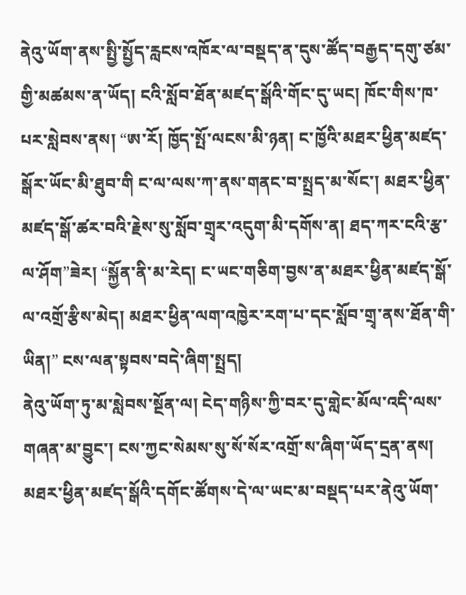ནེའུ་ཡོག་ནས་སྤྱི་སྤྱོད་རླངས་འཁོར་ལ་བསྡད་ན་དུས་ཚོད་བརྒྱད་དགུ་ཙམ་གྱི་མཚམས་ན་ཡོད། ངའི་སློབ་ཐོན་མཛད་སྒོའི་གོང་དུ་ཡང། ཁོང་གིས་ཁ་པར་སླེབས་ནས། “ཨ་རོ། ཁྱོད་སྤོ་ལངས་མི་ཉན། ང་ཁྱོའི་མཐར་ཕྱིན་མཛད་སྒོར་ཡོང་མི་ཐུབ་གི ང་ལ་ལས་ཀ་ནས་གནང་བ་སྤྲད་མ་སོང་། མཐར་ཕྱིན་མཛད་སྒོ་ཚར་བའི་རྗེས་སུ་སློབ་གྲྭར་འདུག་མི་དགོས་ན། ཐད་ཀར་ངའི་རྩ་ལ་ཤོག”ཟེར། “སྐྱོན་ནི་མ་རེད། ང་ཡང་གཅིག་བྱས་ན་མཐར་ཕྱིན་མཛད་སྒོ་ལ་འགྲོ་རྩིས་མེད། མཐར་ཕྱིན་ལག་འཁྱེར་རག་པ་དང་སློབ་གྲྭ་ནས་ཐོན་གི་ཡིན།” ངས་ལན་སྟབས་བདེ་ཞིག་སྤྲད།
ནེའུ་ཡོག་ཏུ་མ་སླེབས་སྔོན་ལ། ངེད་གཉིས་ཀྱི་བར་དུ་གླེང་མོལ་འདི་ལས་གཞན་མ་བྱུང་། ངས་ཀྱང་སེམས་སུ་སོ་སོར་འགྲོ་ས་ཞིག་ཡོད་དྲན་ནས། མཐར་ཕྱིན་མཛད་སྒོའི་དགོང་ཚོགས་དེ་ལ་ཡང་མ་བསྡད་པར་ནེའུ་ཡོག་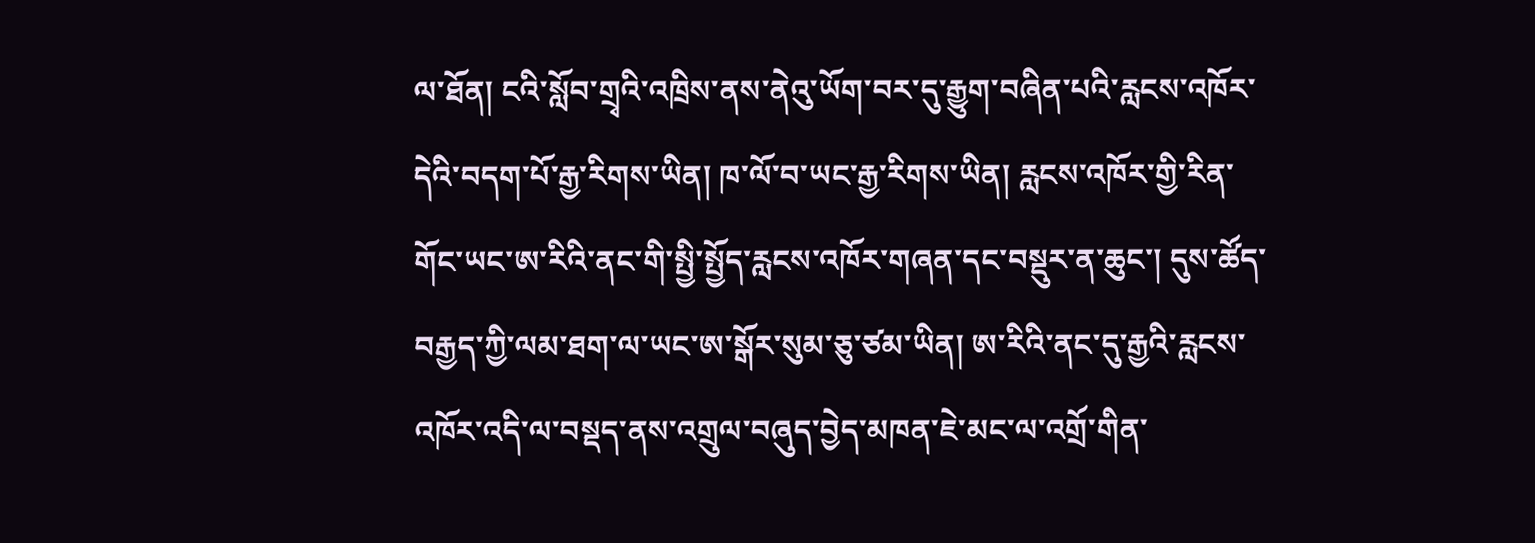ལ་ཐོན། ངའི་སློབ་གྲྭའི་འཁྲིས་ནས་ནེའུ་ཡོག་བར་དུ་རྒྱུག་བཞིན་པའི་རླངས་འཁོར་དེའི་བདག་པོ་རྒྱ་རིགས་ཡིན། ཁ་ལོ་བ་ཡང་རྒྱ་རིགས་ཡིན། རླངས་འཁོར་གྱི་རིན་གོང་ཡང་ཨ་རིའི་ནང་གི་སྤྱི་སྤྱོད་རླངས་འཁོར་གཞན་དང་བསྡུར་ན་ཆུང་། དུས་ཚོད་བརྒྱད་ཀྱི་ལམ་ཐག་ལ་ཡང་ཨ་སྒོར་སུམ་ཅུ་ཙམ་ཡིན། ཨ་རིའི་ནང་དུ་རྒྱའི་རླངས་འཁོར་འདི་ལ་བསྡད་ནས་འགྲུལ་བཞུད་བྱེད་མཁན་ཇེ་མང་ལ་འགྲོ་གིན་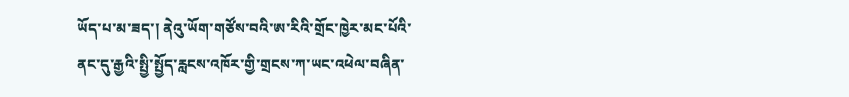ཡོད་པ་མ་ཟད་། ནེའུ་ཡོག་གཙོས་བའི་ཨ་རིའི་གྲོང་ཁྱེར་མང་པོའི་ནང་དུ་རྒྱའི་སྤྱི་སྤྱོད་རླངས་འཁོར་གྱི་གྲངས་ཀ་ཡང་འཕེལ་བཞིན་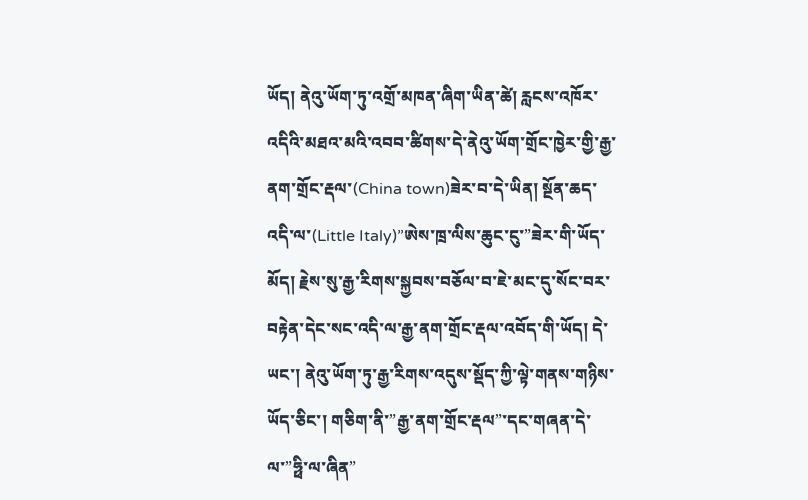ཡོད། ནེའུ་ཡོག་ཏུ་འགྲོ་མཁན་ཞིག་ཡིན་ཚེ། རླངས་འཁོར་འདིའི་མཐའ་མའི་འབབ་ཚིགས་དེ་ནེའུ་ཡོག་གྲོང་ཁྱེར་གྱི་རྒྱ་ནག་གྲོང་རྡལ་(China town)ཟེར་བ་དེ་ཡིན། སྔོན་ཆད་འདི་ལ་(Little Italy)”ཨེས་ཁྲ་ལིས་ཆུང་ངུ་”ཟེར་གི་ཡོད་མོད། རྗེས་སུ་རྒྱ་རིགས་སྐྱབས་བཅོལ་བ་ཇེ་མང་དུ་སོང་བར་བརྟེན་དེང་སང་འདི་ལ་རྒྱ་ནག་གྲོང་རྡལ་འབོད་གི་ཡོད། དེ་ཡང་། ནེའུ་ཡོག་ཏུ་རྒྱ་རིགས་འདུས་སྡོད་ཀྱི་ལྟེ་གནས་གཉིས་ཡོད་ཅིང་། གཅིག་ནི་”རྒྱ་ནག་གྲོང་རྡལ”་དང་གཞན་དེ་ལ་”ཧྥི་ལ་ཞིན”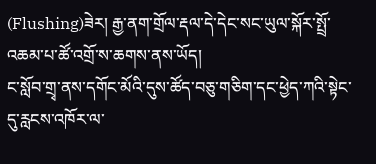(Flushing)ཟེར། རྒྱ་ནག་གྲོལ་རྡལ་དེ་དེང་སང་ཡུལ་སྐོར་སྤྲོ་འཆམ་པ་ཚོ་འགྲོ་ས་ཆགས་ནས་ཡོད།
ང་སློབ་གྲྭ་ནས་དགོང་མོའི་དུས་ཚོད་བཅུ་གཅིག་དང་ཕྱེད་ཀའི་སྟེང་དུ་རླངས་འཁོར་ལ་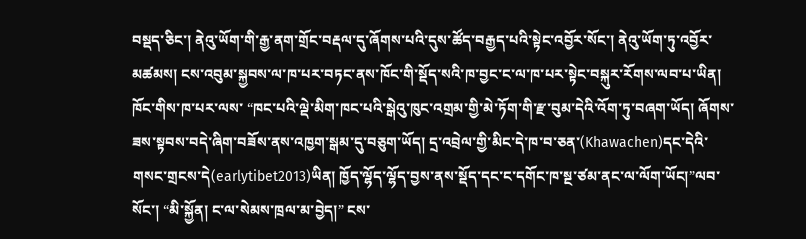བསྡད་ཅིང་། ནེའུ་ཡོག་གི་རྒྱ་ནག་གྲོང་བརྡལ་དུ་ཞོགས་པའི་དུས་ཚོད་བརྒྱད་པའི་སྟེང་འབྱོར་སོང་། ནེའུ་ཡོག་ཏུ་འབྱོར་མཚམས། ངས་འབུམ་སྐྱབས་ལ་ཁ་པར་བཏང་ནས་ཁོང་གི་སྡོད་སའི་ཁ་བྱང་ང་ལ་ཁ་པར་སྟེང་བསྐུར་རོགས་ལབ་པ་ཡིན། ཁོང་གིས་ཁ་པར་ལས་ “ཁང་པའི་ལྡེ་མིག་ཁང་པའི་སྒེའུ་ཁུང་འགྲམ་གྱི་མེ་ཏོག་གི་རྫ་བུམ་དེའི་འོག་ཏུ་བཞག་ཡོད། ཞོགས་ཟས་སྟབས་བདེ་ཞིག་བཟོས་ནས་འཁྱག་སྒམ་དུ་བཅུག་ཡོད། དྲ་འབྲེལ་གྱི་མིང་དེ་ཁ་བ་ཅན་(Khawachen)དང་དེའི་གསང་གྲངས་དེ(earlytibet2013)ཡིན། ཁྱོད་ལྷོད་ལྷོད་བྱས་ནས་སྡོད་དང་ང་དགོང་ཁ་སྔ་ཙམ་ནང་ལ་ལོག་ཡོང།”ལབ་སོང་། “མི་སྐྱོན། ང་ལ་སེམས་ཁྲལ་མ་བྱེད།” ངས་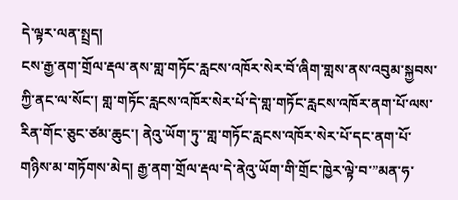དེ་ལྟར་ལན་སྤྲད།
ངས་རྒྱ་ནག་གྲོལ་རྡལ་ནས་གླ་གཏོང་རླངས་འཁོར་སེར་བོ་ཞིག་གླས་ནས་འབུམ་སྐྱབས་ཀྱི་ནང་ལ་སོང་། གླ་གཏོང་རླངས་འཁོར་སེར་པོ་དེ་གླ་གཏོང་རླངས་འཁོར་ནག་པོ་ལས་རིན་གོང་ཅུང་ཙམ་ཆུང་། ནེའུ་ཡོག་ཏུ་་གླ་གཏོང་རླངས་འཁོར་སེར་པོ་དང་ནག་པོ་གཉིས་མ་གཏོགས་མེད། རྒྱ་ནག་གྲོལ་རྡལ་དེ་ནེའུ་ཡོག་གི་གྲོང་ཁྱེར་ལྟེ་བ་”མན་ཧ་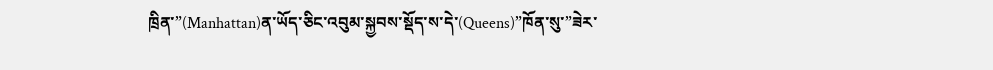ཁྲིན་”(Manhattan)ན་ཡོད་ཅིང་འབུམ་སྐྱབས་སྡོད་ས་དེ་(Queens)”ཁོན་སུ་”ཟེར་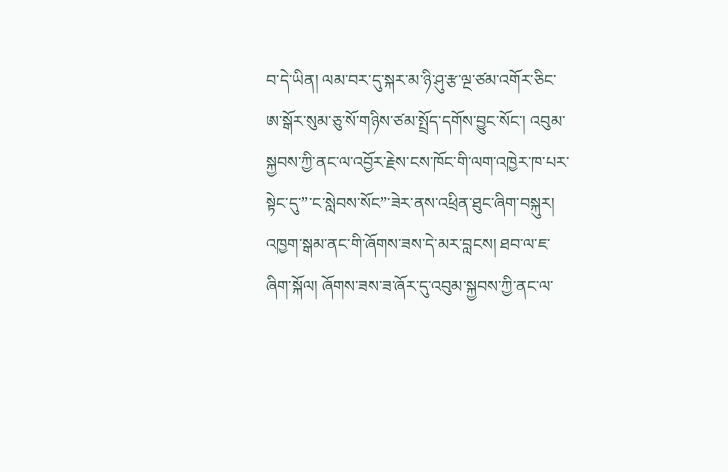བ་དེ་ཡིན། ལམ་བར་དུ་སྐར་མ་ཉི་ཤུ་རྩ་ལྔ་ཙམ་འགོར་ཅིང་ཨ་སྒོར་སུམ་ཅུ་སོ་གཉིས་ཙམ་སྤྲོད་དགོས་བྱུང་སོང་། འབུམ་སྐྱབས་ཀྱི་ནང་ལ་འབྱོར་རྗེས་ངས་ཁོང་གི་ལག་འཁྱེར་ཁ་པར་སྟེང་དུ་”་ང་སླེབས་སོང”་ཟེར་ནས་འཕྲིན་ཐུང་ཞིག་བསྐུར། འཁྱག་སྒམ་ནང་གི་ཞོགས་ཟས་དེ་མར་བླངས། ཐབ་ལ་ཇ་ཞིག་སྐོལ། ཞོགས་ཟས་ཟ་ཞོར་དུ་འབུམ་སྐྱབས་ཀྱི་ནང་ལ་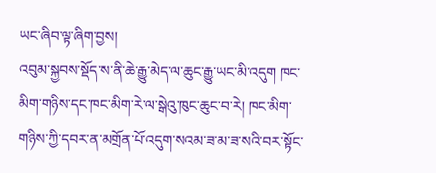ཡང་ཞིབ་ལྟ་ཞིག་བྱས།
འབུམ་སྐྱབས་སྡོད་ས་ནི་ཆེ་རྒྱུ་མེད་ལ་ཆུང་རྒྱུ་ཡང་མི་འདུག ཁང་མིག་གཉིས་དང་ཁང་མིག་རེ་ལ་སྒེའུ་ཁུང་ཆུང་བ་རེ། ཁང་མིག་གཉིས་ཀྱི་དབར་ན་མགྲོན་པོ་འདུག་སའམ་ཟ་མ་ཟ་སའི་བར་སྟོང་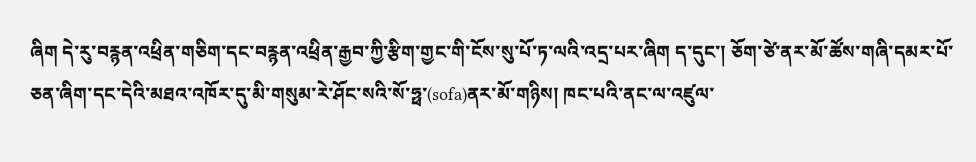ཞིག དེ་རུ་བརྙན་འཕྲིན་གཅིག་དང་བརྙན་འཕྲིན་རྒྱབ་ཀྱི་རྩིག་གྱང་གི་ངོས་སུ་པོ་ཏ་ལའི་འདྲ་པར་ཞིག ད་དུང་། ཅོག་ཙེ་ནར་མོ་ཚོས་གཞི་དམར་པོ་ཅན་ཞིག་དང་དེའི་མཐའ་འཁོར་དུ་མི་གསུམ་རེ་ཤོང་སའི་སོ་ཧྥ་(sofa)ནར་མོ་གཉིས། ཁང་པའི་ནང་ལ་འཛུལ་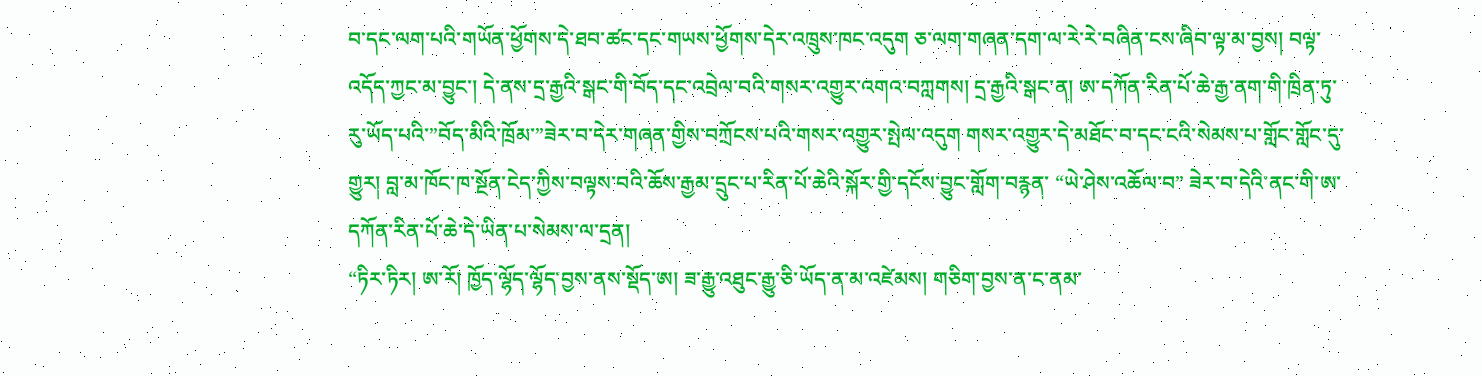བ་དང་ལག་པའི་གཡོན་ཕྱོགས་དེ་ཐབ་ཚང་དང་གཡས་ཕྱོགས་དེར་འཁྲུས་ཁང་འདུག ཅ་ལག་གཞན་དག་ལ་རེ་རེ་བཞིན་ངས་ཞིབ་ལྟ་མ་བྱས། བལྟ་འདོད་ཀྱང་མ་བྱུང་། དེ་ནས་དྲ་རྒྱའི་སྒང་གི་བོད་དང་འབྲེལ་བའི་གསར་འགྱུར་འགའ་བཀླགས། དྲ་རྒྱའི་སྒང་ན། ཨ་དཀོན་རིན་པོ་ཆེ་རྒྱ་ནག་གི་ཁྲིན་ཏུ་རུ་ཡོད་པའི་”བོད་མིའི་ཁྲོམ་”ཟེར་བ་དེར་གཞན་གྱིས་བཀྲོངས་པའི་གསར་འགྱུར་སྤེལ་འདུག གསར་འགྱུར་དེ་མཐོང་བ་དང་ངའི་སེམས་པ་གློང་གློང་དུ་གྱུར། བླ་མ་ཁོང་ཁ་སྔོན་ངེད་ཀྱིས་བལྟས་བའི་ཆོས་རྒྱམ་དྲུང་པ་རིན་པོ་ཆེའི་སྐོར་གྱི་དངོས་བྱུང་གློག་བརྙན་ “ཡེ་ཤེས་འཆོལ་བ” ཟེར་བ་དེའི་ནང་གི་ཨ་དཀོན་རིན་པོ་ཆེ་དེ་ཡིན་པ་སེམས་ལ་དྲན།
“ཏིར་ཏིར། ཨ་རོ། ཁྱོད་ལྷོད་ལྷོད་བྱས་ནས་སྡོད་ཨ། ཟ་རྒྱུ་འཐུང་རྒྱུ་ཅི་ཡོད་ན་མ་འཛེམས། གཅིག་བྱས་ན་ང་ནམ་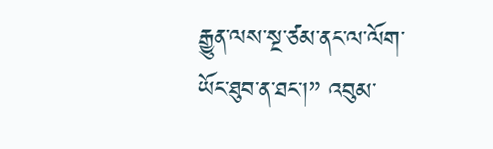རྒྱུན་ལས་སྔ་ཙམ་ནང་ལ་ལོག་ཡོང་ཐུབ་ན་ཐང་།” འབུམ་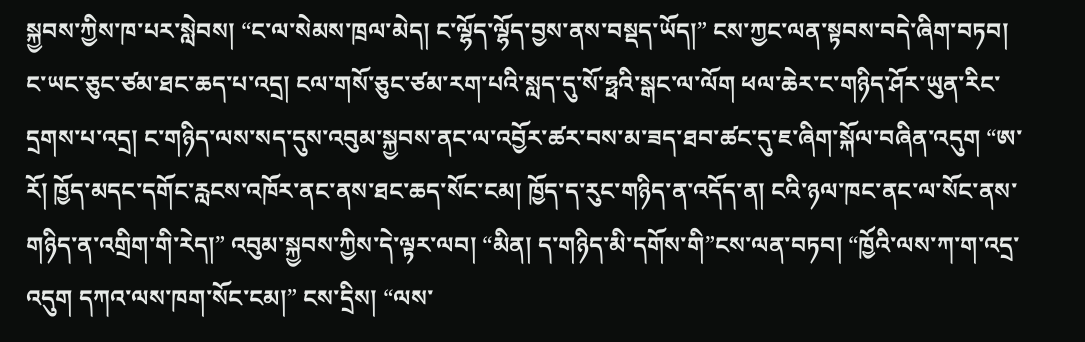སྐྱབས་ཀྱིས་ཁ་པར་སླེབས། “ང་ལ་སེམས་ཁྲལ་མེད། ང་ལྷོད་ལྷོད་བྱས་ནས་བསྡད་ཡོད།” ངས་ཀྱང་ལན་སྟབས་བདེ་ཞིག་བཏབ། ང་ཡང་ཅུང་ཙམ་ཐང་ཆད་པ་འདྲ། ངལ་གསོ་ཅུང་ཙམ་རག་པའི་སླད་དུ་སོ་ཧྥའི་སྒང་ལ་ལོག ཕལ་ཆེར་ང་གཉིད་ཤོར་ཡུན་རིང་དྲགས་པ་འདྲ། ང་གཉིད་ལས་སད་དུས་འབུམ་སྐྱབས་ནང་ལ་འབྱོར་ཚར་བས་མ་ཟད་ཐབ་ཚང་དུ་ཇ་ཞིག་སྐོལ་བཞིན་འདུག “ཨ་རོ། ཁྱོད་མདང་དགོང་རླངས་འཁོར་ནང་ནས་ཐང་ཆད་སོང་ངམ། ཁྱོད་ད་རུང་གཉིད་ན་འདོད་ན། ངའི་ཉལ་ཁང་ནང་ལ་སོང་ནས་གཉིད་ན་འགྲིག་གི་རེད།” འབུམ་སྐྱབས་ཀྱིས་དེ་ལྟར་ལབ། “མིན། ད་གཉིད་མི་དགོས་གི”ངས་ལན་བཏབ། “ཁྱོའི་ལས་ཀ་ག་འདྲ་འདུག དཀའ་ལས་ཁག་སོང་ངམ།” ངས་དྲིས། “ལས་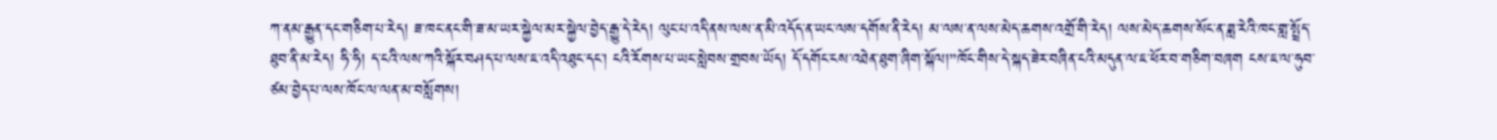ཀ་ནམ་རྒྱུན་དང་གཅིག་པ་རེད། ཟ་ཁང་ནང་གི་ཟ་མ་ཡར་སྐྱེལ་མར་སྐྱེལ་བྱེད་རྒྱུ་དེ་རེད། ལུང་པ་འདི་ནས་ལས་ན་མི་འདོད་ན་ཡང་ལས་དགོས་ནི་རེད། མ་ལས་ན་ལས་མེད་ཆགས་འགྲོ་གི་རེད། ལས་མེད་ཆགས་སོང་ན་ཟླ་རེའི་ཁང་གླ་སྤྲོད་ཐུབ་ནི་མ་རེད། ཧི་ཧི། ད་ངའི་ལས་ཀའི་སྐོར་བཤད་པ་ལས་ཇ་འདི་འཐུང་དང་། ངའི་རོགས་པ་ཡང་སླེབས་གྲབས་ཡོད། དོ་དགོང་ངས་འཐེན་ཐུག་ཞིག་སྐོལ།”ཁོང་གིས་དེ་སྐད་ཟེར་བཞིན་ངའི་མདུན་ལ་ཇ་ཕོར་བ་གཅིག་བཞག ངས་ཇ་ལ་ཧུབ་ཙམ་བྱེད་པ་ལས་ཁོང་ལ་ལན་མ་བསློགས།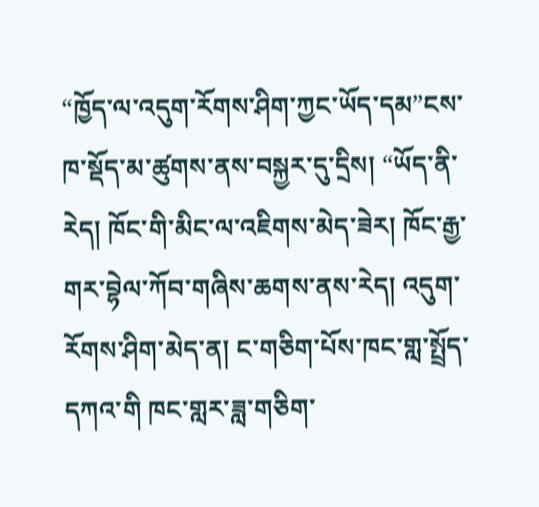“ཁྱོད་ལ་འདུག་རོགས་ཤིག་ཀྱང་ཡོད་དམ”ངས་ཁ་སྡོད་མ་ཚུགས་ནས་བསྐྱར་དུ་དྲིས། “ཡོད་ནི་རེད། ཁོང་གི་མིང་ལ་འཇིགས་མེད་ཟེར། ཁོང་རྒྱ་གར་བྷེལ་ཀོབ་གཞིས་ཆགས་ནས་རེད། འདུག་རོགས་ཤིག་མེད་ན། ང་གཅིག་པོས་ཁང་གླ་སྤྲོད་དཀའ་གི ཁང་གླར་ཟླ་གཅིག་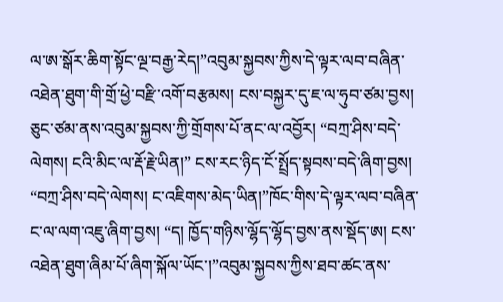ལ་ཨ་སྒོར་ཆིག་སྟོང་ལྔ་བརྒྱ་རེད།”འབུམ་སྐྱབས་ཀྱིས་དེ་ལྟར་ལབ་བཞིན་འཐེན་ཐུག་གི་གྲོ་ཕྱེ་བརྫི་འགོ་བརྩམས། ངས་བསྐྱར་དུ་ཇ་ལ་ཧུབ་ཙམ་བྱས།
ཅུང་ཙམ་ནས་འབུམ་སྐྱབས་ཀྱི་གྲོགས་པོ་ནང་ལ་འབྱོར། “བཀྲ་ཤིས་བདེ་ལེགས། ངའི་མིང་ལ་རྡོ་རྗེ་ཡིན།” ངས་རང་ཉིད་ངོ་སྤྲོད་སྟབས་བདེ་ཞིག་བྱས། “བཀྲ་ཤིས་བདེ་ལེགས། ང་འཇིགས་མེད་ཡིན།”ཁོང་གིས་དེ་ལྟར་ལབ་བཞིན་ང་ལ་ལག་འཇུ་ཞིག་བྱས། “ད། ཁྱོད་གཉིས་ལྷོད་ལྷོད་བྱས་ནས་སྡོད་ཨ། ངས་འཐེན་ཐུག་ཞིམ་པོ་ཞིག་སྐོལ་ཡོང་།”འབུམ་སྐྱབས་ཀྱིས་ཐབ་ཚང་ནས་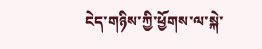ངེད་གཉིས་ཀྱི་ཕྱོགས་ལ་སྐེ་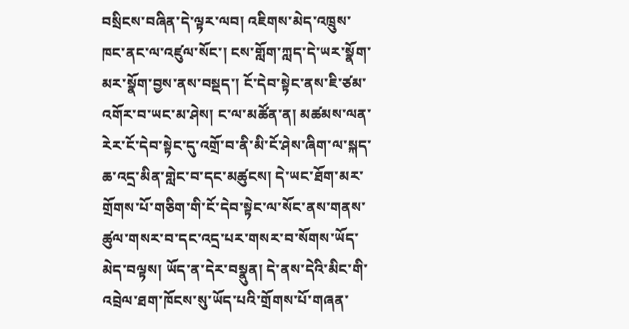བསྲིངས་བཞིན་དེ་ལྟར་ལབ། འཇིགས་མེད་འཁྲུས་ཁང་ནང་ལ་འཛུལ་སོང་། ངས་གློག་ཀླད་དེ་ཡར་སྣོག་མར་སྣོག་བྱས་ནས་བསྡད་། ངོ་དེབ་སྟེང་ནས་ཇི་ཙམ་འགོར་བ་ཡང་མ་ཤེས། ང་ལ་མཚོན་ན། མཚམས་ལན་རེར་ངོ་དེབ་སྟེང་དུ་འགྲོ་བ་ནི་མི་ངོ་ཤེས་ཞིག་ལ་སྐད་ཆ་འདྲ་མིན་གླེང་བ་དང་མཚུངས། དེ་ཡང་ཐོག་མར་གྲོགས་པོ་གཅིག་གི་ངོ་དེབ་སྟེང་ལ་སོང་ནས་གནས་ཚུལ་གསར་བ་དང་འདྲ་པར་གསར་བ་སོགས་ཡོད་མེད་བལྟས། ཡོད་ན་དེར་བསྣུན། དེ་ནས་དེའི་མིང་གི་འབྲེལ་ཐག་ཁོངས་སུ་ཡོད་པའི་གྲོགས་པོ་གཞན་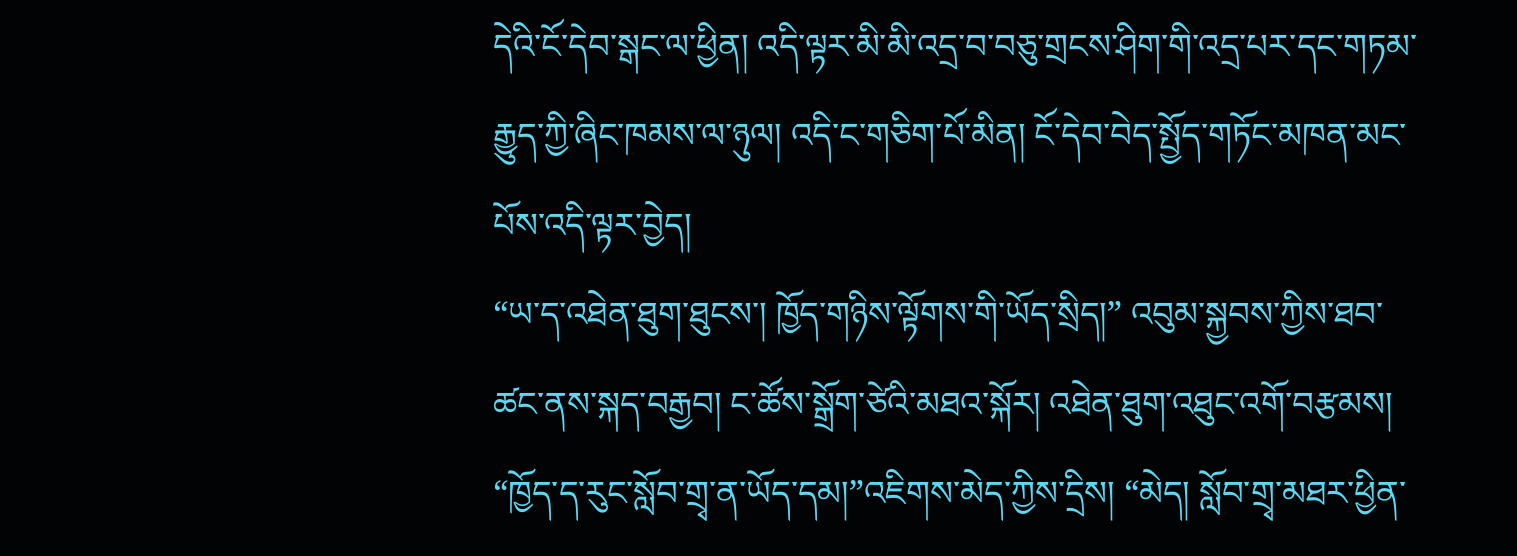དེའི་ངོ་དེབ་སྒང་ལ་ཕྱིན། འདི་ལྟར་མི་མི་འདྲ་བ་བཅུ་གྲངས་ཤིག་གི་འདྲ་པར་དང་གཏམ་རྒྱུད་ཀྱི་ཞིང་ཁམས་ལ་ཉུལ། འདི་ང་གཅིག་པོ་མིན། ངོ་དེབ་བེད་སྤྱོད་གཏོང་མཁན་མང་པོས་འདི་ལྟར་བྱེད།
“ཡ་ད་འཐེན་ཐུག་ཐུངས་། ཁྱོད་གཉིས་ལྟོགས་གི་ཡོད་སྲིད།” འབུམ་སྐྱབས་ཀྱིས་ཐབ་ཚང་ནས་སྐད་བརྒྱབ། ང་ཚོས་སྒྲོག་ཙེའི་མཐའ་སྐོར། འཐེན་ཐུག་འཐུང་འགོ་བརྩམས། “ཁྱོད་ད་རུང་སློབ་གྲྭ་ན་ཡོད་དམ།”འཇིགས་མེད་ཀྱིས་དྲིས། “མེད། སློབ་གྲྭ་མཐར་ཕྱིན་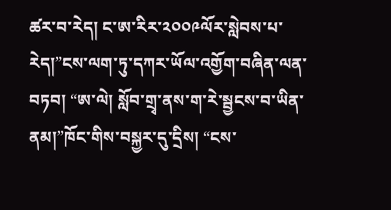ཚར་བ་རེད། ང་ཨ་རིར་༢༠༠༩ལོར་སླེབས་པ་རེད།”ངས་ལག་ཏུ་དཀར་ཡོལ་འགྱོག་བཞིན་ལན་བཏབ། “ཨ་ལེ། སློབ་གྲྭ་ནས་ག་རེ་སྦྱངས་བ་ཡིན་ནམ།”ཁོང་གིས་བསྐྱར་དུ་དྲིས། “ངས་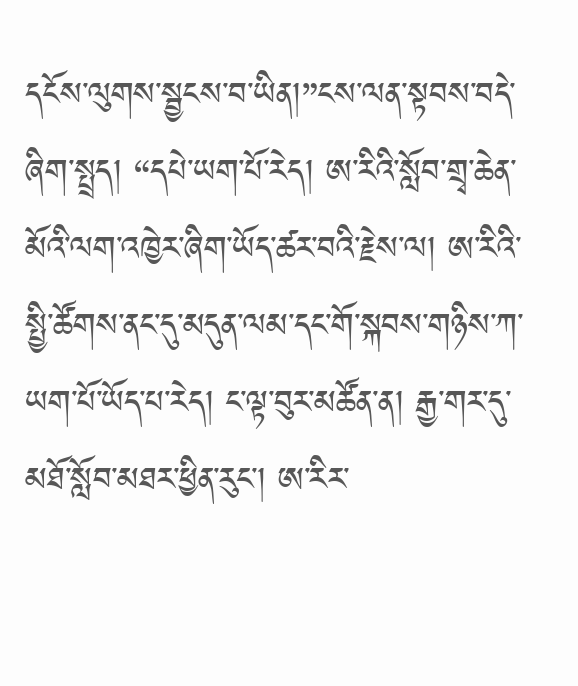དངོས་ལུགས་སྦྱངས་བ་ཡིན།”ངས་ལན་སྟབས་བདེ་ཞིག་སྤྲད། “དཔེ་ཡག་པོ་རེད། ཨ་རིའི་སློབ་གྲྭ་ཆེན་མོའི་ལག་འཁྱེར་ཞིག་ཡོད་ཚར་བའི་རྗེས་ལ། ཨ་རིའི་སྤྱི་ཚོགས་ནང་དུ་མདུན་ལམ་དང་གོ་སྐབས་གཉིས་ཀ་ཡག་པོ་ཡོད་པ་རེད། ང་ལྟ་བུར་མཚོན་ན། རྒྱ་གར་དུ་མཐོ་སློབ་མཐར་ཕྱིན་རུང་། ཨ་རིར་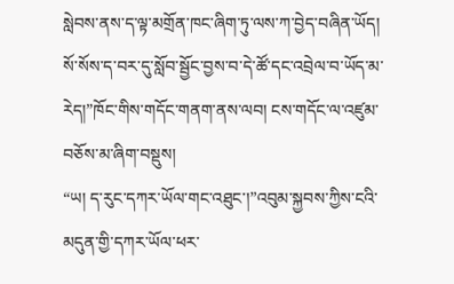སླེབས་ནས་ད་ལྟ་མགྲོན་ཁང་ཞིག་ཏུ་ལས་ཀ་བྱེད་བཞིན་ཡོད། སོ་སོས་ད་བར་དུ་སློབ་སྦྱོང་བྱས་བ་དེ་ཚོ་དང་འབྲེལ་བ་ཡོད་མ་རེད།”ཁོང་གིས་གདོང་གནག་ནས་ལབ། ངས་གདོང་ལ་འཛུམ་བཅོས་མ་ཞིག་བསྡུས།
“ཡ། ད་རུང་དཀར་ཡོལ་གང་འཐུང་།”འབུམ་སྐྱབས་ཀྱིས་ངའི་མདུན་གྱི་དཀར་ཡོལ་ཕར་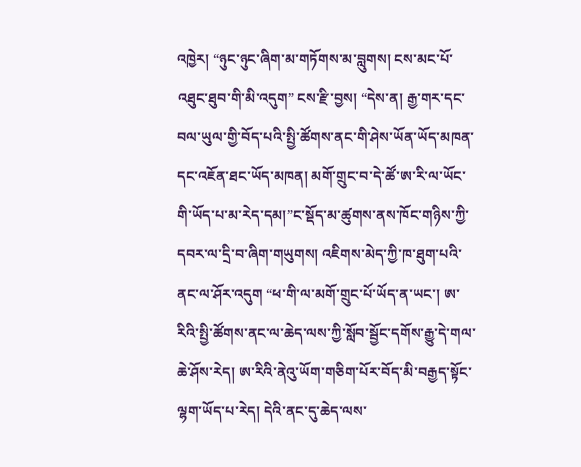འཁྱེར། “ཉུང་ཉུང་ཞིག་མ་གཏོགས་མ་བླུགས། ངས་མང་པོ་འཐུང་ཐུབ་གི་མི་འདུག” ངས་རྫི་བྱས། “དེས་ན། རྒྱ་གར་དང་བལ་ཡུལ་གྱི་བོད་པའི་སྤྱི་ཚོགས་ནང་གི་ཤེས་ཡོན་ཡོད་མཁན་དང་འཇོན་ཐང་ཡོད་མཁན། མགོ་གྲུང་བ་དེ་ཚོ་ཨ་རི་ལ་ཡོང་གི་ཡོད་པ་མ་རེད་དམ།”ང་སྡོད་མ་ཚུགས་ནས་ཁོང་གཉིས་ཀྱི་དབར་ལ་དྲི་བ་ཞིག་གཡུགས། འཇིགས་མེད་ཀྱི་ཁ་ཐུག་པའི་ནང་ལ་ཤོར་འདུག “ཕ་གི་ལ་མགོ་གྲུང་པོ་ཡོད་ན་ཡང་། ཨ་རིའི་སྤྱི་ཚོགས་ནང་ལ་ཆེད་ལས་ཀྱི་སློབ་སྦྱོང་དགོས་རྒྱུ་དེ་གལ་ཆེ་ཤོས་རེད། ཨ་རིའི་ནེའུ་ཡོག་གཅིག་པོར་བོད་མི་བརྒྱད་སྟོང་ལྷག་ཡོད་པ་རེད། དེའི་ནང་དུ་ཆེད་ལས་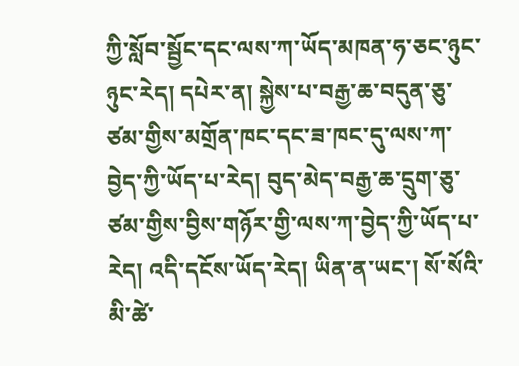ཀྱི་སློབ་སྦྱོང་དང་ལས་ཀ་ཡོད་མཁན་ཧ་ཅང་ཉུང་ཉུང་རེད། དཔེར་ན། སྐྱེས་པ་བརྒྱ་ཆ་བདུན་ཅུ་ཙམ་གྱིས་མགྲོན་ཁང་དང་ཟ་ཁང་དུ་ལས་ཀ་བྱེད་ཀྱི་ཡོད་པ་རེད། བུད་མེད་བརྒྱ་ཆ་དྲུག་ཅུ་ཙམ་གྱིས་བྱིས་གཉོར་གྱི་ལས་ཀ་བྱེད་ཀྱི་ཡོད་པ་རེད། འདི་དངོས་ཡོད་རེད། ཡིན་ན་ཡང་། སོ་སོའི་མི་ཚེ་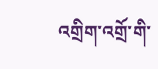འགྲིག་འགྲོ་གི་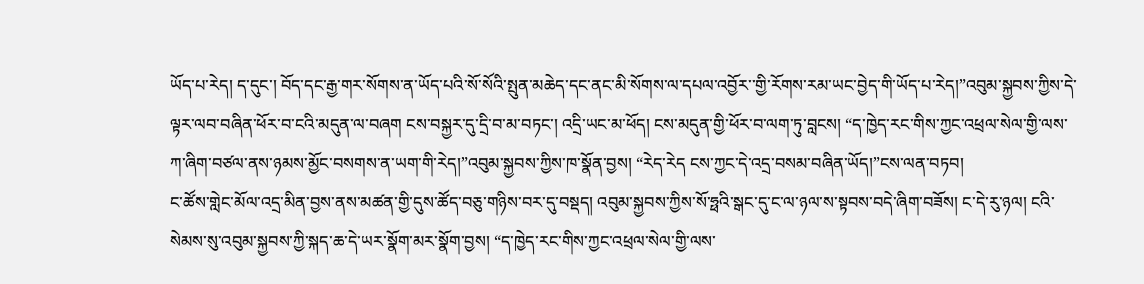ཡོད་པ་རེད། ད་དུང་། བོད་དང་རྒྱ་གར་སོགས་ན་ཡོད་པའི་སོ་སོའི་སྤུན་མཆེད་དང་ནང་མི་སོགས་ལ་དཔལ་འབྱོར་་གྱི་རོགས་རམ་ཡང་བྱེད་གི་ཡོད་པ་རེད།”འབུམ་སྐྱབས་ཀྱིས་དེ་ལྟར་ལབ་བཞིན་ཕོར་བ་ངའི་མདུན་ལ་བཞག ངས་བསྐྱར་དུ་དྲི་བ་མ་བཏང་། འདྲི་ཡང་མ་ཕོད། ངས་མདུན་གྱི་ཕོར་བ་ལག་ཏུ་བླངས། “ད་ཁྱེད་རང་གིས་ཀྱང་འཕྲལ་སེལ་གྱི་ལས་ཀ་ཞིག་བཙལ་ནས་ཉམས་མྱོང་བསགས་ན་ཡག་གི་རེད།”འབུམ་སྐྱབས་ཀྱིས་ཁ་སྣོན་བྱས། “རེད་རེད ངས་ཀྱང་དེ་འདྲ་བསམ་བཞིན་ཡོད།”ངས་ལན་བཏབ།
ང་ཚོས་གླེང་མོལ་འདྲ་མིན་བྱས་ནས་མཚན་གྱི་དུས་ཚོད་བཅུ་གཉིས་བར་དུ་བསྡད། འབུམ་སྐྱབས་ཀྱིས་སོ་ཧྥའི་སྒང་དུ་ང་ལ་ཉལ་ས་སྟབས་བདེ་ཞིག་བཟོས། ང་དེ་རུ་ཉལ། ངའི་སེམས་སུ་འབུམ་སྐྱབས་ཀྱི་སྐད་ཆ་དེ་ཡར་སྣོག་མར་སྣོག་བྱས། “ད་ཁྱེད་རང་གིས་ཀྱང་འཕྲལ་སེལ་གྱི་ལས་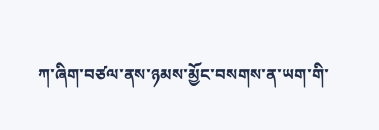ཀ་ཞིག་བཙལ་ནས་ཉམས་མྱོང་བསགས་ན་ཡག་གི་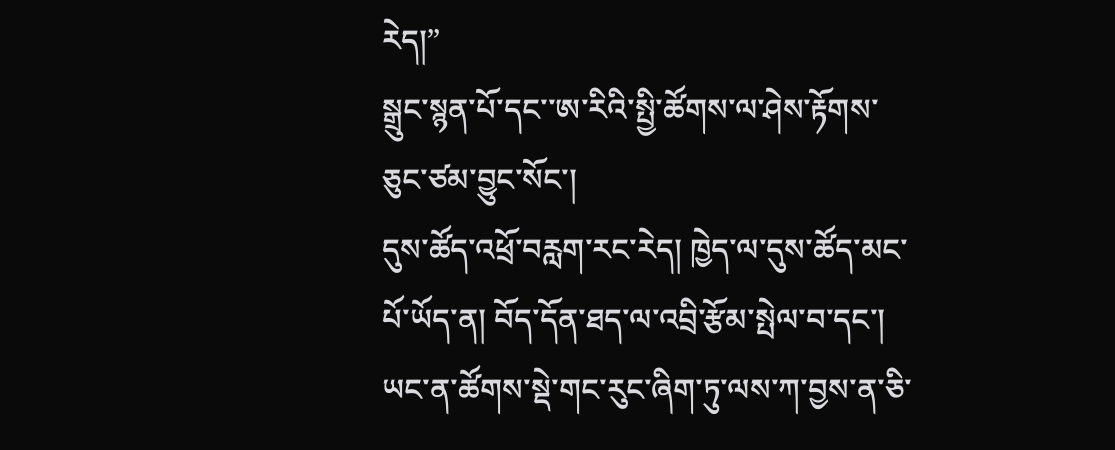རེད།”
སྒྲུང་སྙན་པོ་དང་་ཨ་རིའི་སྤྱི་ཚོགས་ལ་ཤེས་རྟོགས་ཅུང་ཙམ་བྱུང་སོང་།
དུས་ཚོད་འཕྲོ་བརླག་རང་རེད། ཁྱེད་ལ་དུས་ཚོད་མང་པོ་ཡོད་ན། བོད་དོན་ཐད་ལ་འབྲི་རྩོམ་སྤེལ་བ་དང་། ཡང་ན་ཚོགས་སྡེ་གང་རུང་ཞིག་ཏུ་ལས་ཀ་བྱས་ན་ཅི་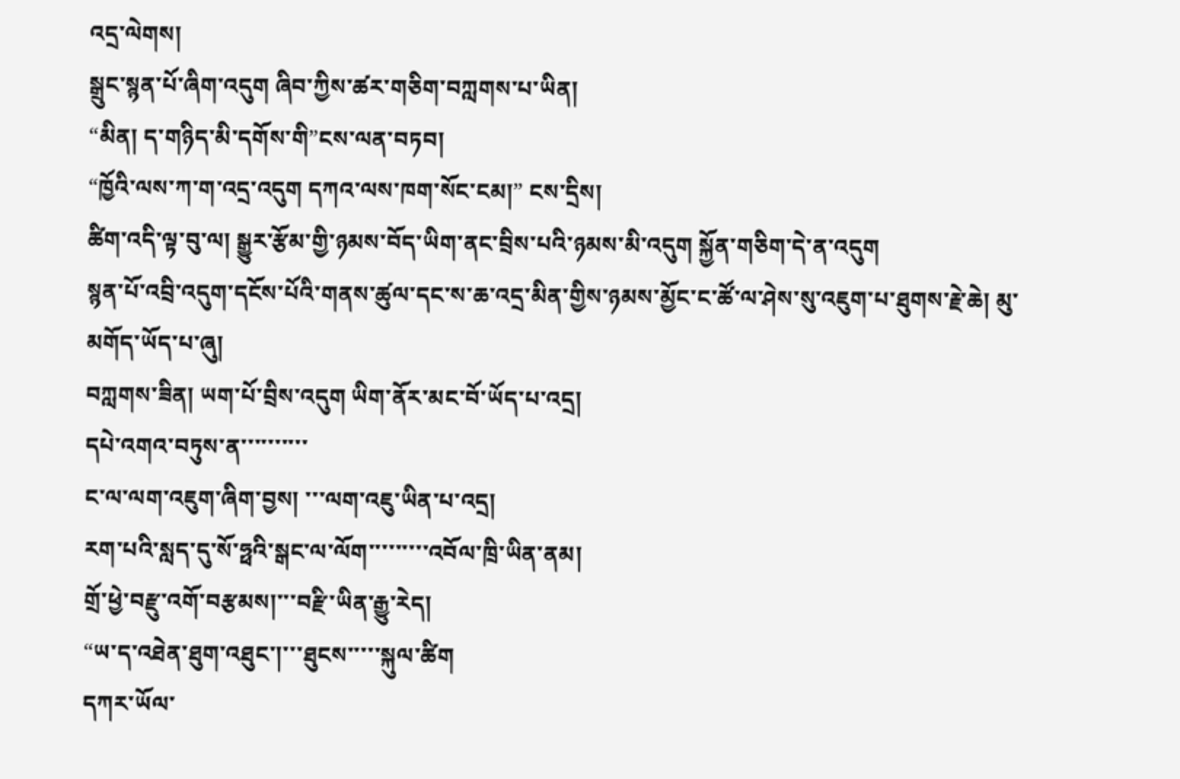འདྲ་ལེགས།
སྒྲུང་སྙན་པོ་ཞིག་འདུག ཞིབ་ཀྱིས་ཚར་གཅིག་བཀླགས་པ་ཡིན།
“མིན། ད་གཉིད་མི་དགོས་གི”ངས་ལན་བཏབ།
“ཁྱོའི་ལས་ཀ་ག་འདྲ་འདུག དཀའ་ལས་ཁག་སོང་ངམ།” ངས་དྲིས།
ཚིག་འདི་ལྟ་བུ་ལ། སྒྱུར་རྩོམ་གྱི་ཉམས་བོད་ཡིག་ནང་བྲིས་པའི་ཉམས་མི་འདུག སྐྱོན་གཅིག་དེ་ན་འདུག
སྙན་པོ་འབྲི་འདུག་དངོས་པོའི་གནས་ཚུལ་དང་ས་ཆ་འདྲ་མིན་གྱིས་ཉམས་མྱོང་ང་ཚོ་ལ་ཤེས་སུ་འཇུག་པ་ཐུགས་རྗེ་ཆེ། མུ་མགོད་ཡོད་པ་ཞུ།
བཀླགས་ཟིན། ཡག་པོ་བྲིས་འདུག ཡིག་ནོར་མང་བོ་ཡོད་པ་འདྲ།
དཔེ་འགའ་བཏུས་ན་་་་་་་་་་
ང་ལ་ལག་འཇུག་ཞིག་བྱས། ་་་ལག་འཇུ་ཡིན་པ་འདྲ།
རག་པའི་སླད་དུ་སོ་ཧྥའི་སྒང་ལ་ལོག་་་་་་་་་འབོལ་ཁྲི་ཡིན་ནམ།
གྲོ་ཕྱེ་བརྫུ་འགོ་བརྩམས།་་་བརྫི་ཡིན་རྒྱུ་རེད།
“ཡ་ད་འཐེན་ཐུག་འཐུང་།་་་ཐུངས་་་་་སྐུལ་ཚིག
དཀར་ཡོལ་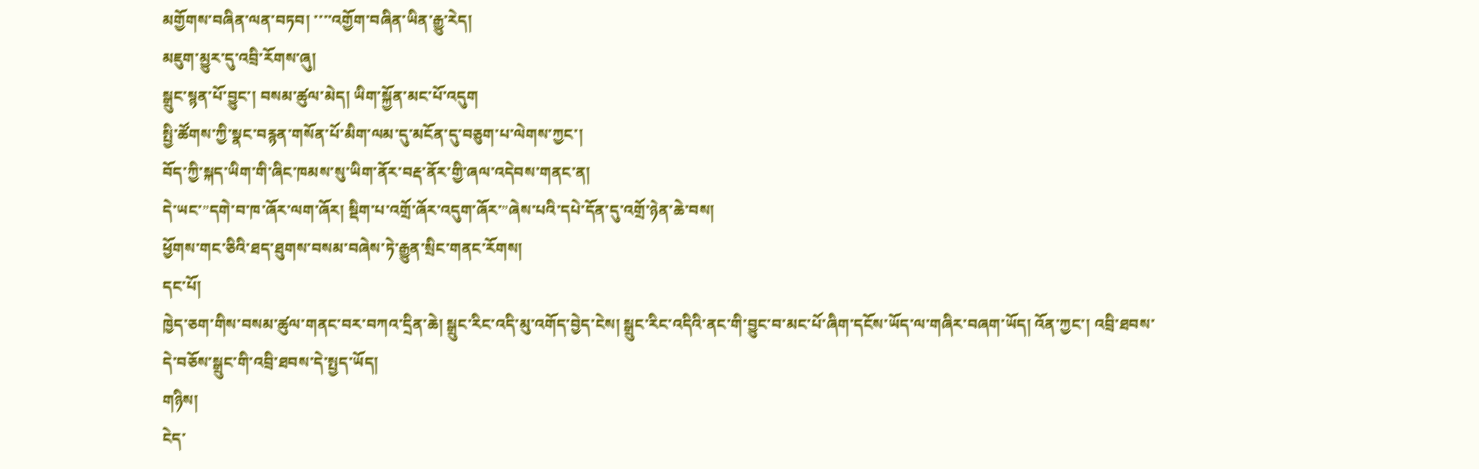མགྱོགས་བཞིན་ལན་བཏབ། ་་་་འགྱོག་བཞིན་ཡིན་རྒྱུ་རེད།
མཇུག་མྱུར་དུ་འབྲི་རོགས་ཞུ།
སྒྲུང་སྙན་པོ་བྱུང་། བསམ་ཚུལ་མེད། ཡིག་སྐྱོན་མང་པོ་འདུག
སྤྱི་ཚོགས་ཀྱི་སྣང་བརྙན་གསོན་པོ་མིག་ལམ་དུ་མངོན་དུ་བཅུག་པ་ལེགས་ཀྱང་།
བོད་ཀྱི་སྐད་ཡིག་གི་ཞིང་ཁམས་སུ་ཡིག་ནོར་བརྡ་ནོར་གྱི་ཞལ་འདེབས་གནང་ན།
དེ་ཡང་”དགེ་བ་ཁ་ཞོར་ལག་ཞོར། སྡིག་པ་འགྲོ་ཞོར་འདུག་ཞོར་”ཞེས་པའི་དཔེ་དོན་དུ་འགྲོ་ཉེན་ཆེ་བས།
ཕྱོགས་གང་ཅིའི་ཐད་ཐུགས་བསམ་བཞེས་ཏེ་རྒྱུན་སྲིང་གནང་རོགས།
དང་པོ།
ཁྱེད་ཅག་གིས་བསམ་ཚུལ་གནང་བར་བཀའ་དྲིན་ཆེ། སྒྲུང་རིང་འདི་མུ་འགོད་བྱེད་ངེས། སྒྲུང་རིང་འདིའི་ནང་གི་བྱུང་བ་མང་པོ་ཞིག་དངོས་ཡོད་ལ་གཞིར་བཞག་ཡོད། འོན་ཀྱང་། འབྲི་ཐབས་དེ་བཅོས་སྒྲུང་གི་འབྲི་ཐབས་དེ་སྤྱད་ཡོད།
གཉིས།
ངེད་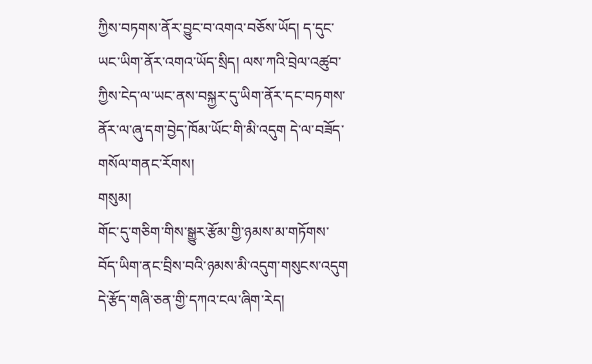ཀྱིས་བཏགས་ནོར་བྱུང་བ་འགའ་བཅོས་ཡོད། ད་དུང་ཡང་ཡིག་ནོར་འགའ་ཡོད་སྲིད། ལས་ཀའི་བྲེལ་འཚུབ་ཀྱིས་ངེད་ལ་ཡང་ནས་བསྐྱར་དུ་ཡིག་ནོར་དང་བཏགས་ནོར་ལ་ཞུ་དག་བྱེད་ཁོམ་ཡོང་གི་མི་འདུག དེ་ལ་བཟོད་གསོལ་གནང་རོགས།
གསུམ།
གོང་དུ་གཅིག་གིས་སྒྱུར་རྩོམ་གྱི་ཉམས་མ་གཏོགས་བོད་ཡིག་ནང་བྲིས་བའི་ཉམས་མི་འདུག་གསུངས་འདུག དེ་རྩོད་གཞི་ཅན་གྱི་དཀའ་ངལ་ཞིག་རེད།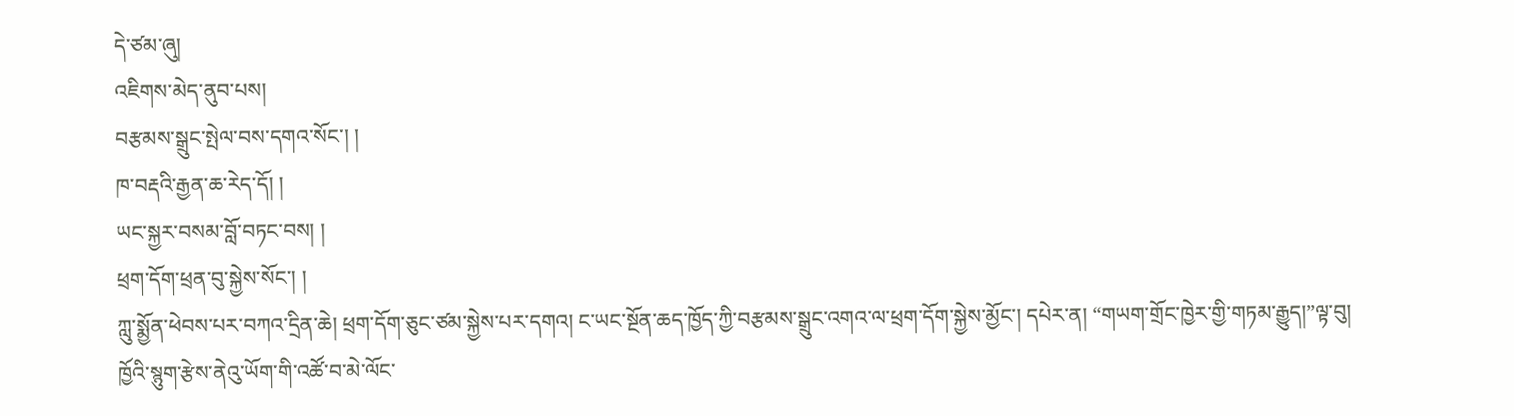དེ་ཙམ་ཞུ།
འཇིགས་མེད་ནུབ་པས།
བརྩམས་སྒྲུང་སྤེལ་བས་དགའ་སོང་། །
ཁ་བརྡའི་རྒྱན་ཆ་རེད་དོ། །
ཡང་སྐྱར་བསམ་བློ་བཏང་བས། །
ཕྲག་དོག་ཕྲན་བུ་སྐྱེས་སོང་། །
ཀླུ་སྨྱོན་ཕེབས་པར་བཀའ་དྲིན་ཆེ། ཕྲག་དོག་ཅུང་ཙམ་སྐྱེས་པར་དགའ། ང་ཡང་སྔོན་ཆད་ཁྱོད་ཀྱི་བརྩམས་སྒྲུང་འགའ་ལ་ཕྲག་དོག་སྐྱེས་མྱོང་། དཔེར་ན། “གཡག་གྲོང་ཁྱེར་གྱི་གཏམ་རྒྱུད།”ལྟ་བུ།
ཁྱོའི་སྙུག་རྩེས་ནེའུ་ཡོག་གི་འཚོ་བ་མེ་ལོང་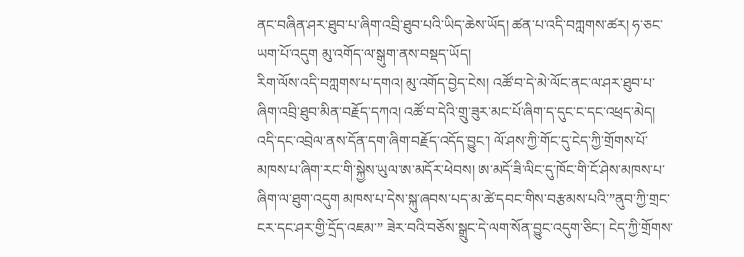ནང་བཞིན་ཤར་ཐུབ་པ་ཞིག་འབྲི་ཐུབ་པའི་ཡིད་ཆེས་ཡོད། ཚན་པ་འདི་བཀླགས་ཚར། ཧ་ཅང་ཡག་པོ་འདུག མུ་འགོད་ལ་སྒུག་ནས་བསྡད་ཡོད།
རིག་ལོས་འདི་བཀླགས་པ་དགའ། མུ་འགོད་བྱེད་ངེས། འཚོ་བ་དེ་མེ་ལོང་ནང་ལ་ཤར་ཐུབ་པ་ཞིག་འབྲི་ཐུབ་མིན་བརྗོད་དཀའ། འཚོ་བ་དེའི་གྲུ་ཟུར་མང་པོ་ཞིག་ད་དུང་ང་དང་འཕྲད་མེད།
འདི་དང་འབྲེལ་ནས་དོན་དག་ཞིག་བརྗོད་འདོད་བྱུང་། ལོ་ཤས་ཀྱི་གོང་དུ་ངེད་ཀྱི་གྲོགས་པོ་མཁས་པ་ཞིག་རང་གི་སྐྱེས་ཡུལ་ཨ་མདོར་ཕེབས། ཨ་མདོ་ཟི་ལིང་དུ་ཁོང་གི་ངོ་ཤེས་མཁས་པ་ཞིག་ལ་ཐུག་འདུག མཁས་པ་དེས་སྐུ་ཞབས་པད་མ་ཚེ་དབང་གིས་བརྩམས་པའི་”ནུབ་ཀྱི་གྲང་ངར་དང་ཤར་གྱི་དྲོད་འཇམ་” ཟེར་བའི་བཅོས་སྒྲུང་དེ་ལག་སོན་བྱུང་འདུག་ཅིང་། ངེད་ཀྱི་གྲོགས་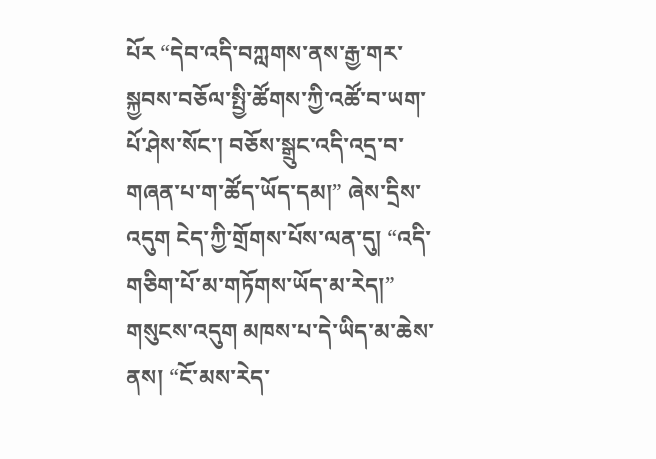པོར “དེབ་འདི་བཀླགས་ནས་རྒྱ་གར་སྐྱབས་བཅོལ་སྤྱི་ཚོགས་ཀྱི་འཚོ་བ་ཡག་པོ་ཤེས་སོང་། བཅོས་སྒྲུང་འདི་འདྲ་བ་གཞན་པ་ག་ཚོད་ཡོད་དམ།” ཞེས་དྲིས་འདུག ངེད་ཀྱི་གྲོགས་པོས་ལན་དུ། “འདི་གཅིག་པོ་མ་གཏོགས་ཡོད་མ་རེད།” གསུངས་འདུག མཁས་པ་དེ་ཡིད་མ་ཆེས་ནས། “ངོ་མས་རེད་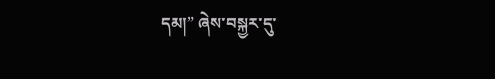དམ།” ཞེས་བསྐྱར་དུ་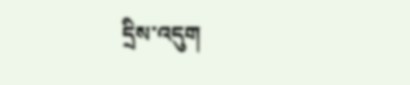དྲིས་འདུག